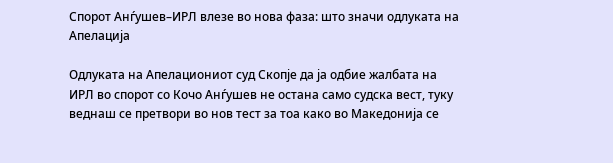Спорот Анѓушев–ИРЛ влезе во нова фаза: што значи одлуката на Апелација

Одлуката на Апелациониот суд Скопје да ја одбие жалбата на ИРЛ во спорот со Кочо Анѓушев не остана само судска вест, туку веднаш се претвори во нов тест за тоа како во Македонија се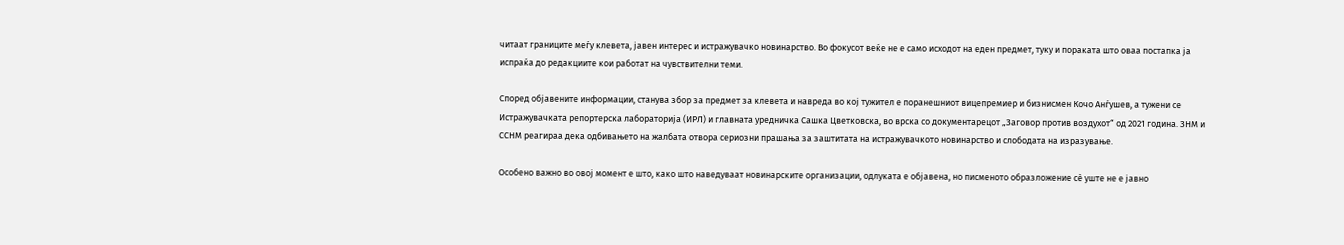читаат границите меѓу клевета, јавен интерес и истражувачко новинарство. Во фокусот веќе не е само исходот на еден предмет, туку и пораката што оваа постапка ја испраќа до редакциите кои работат на чувствителни теми.

Според објавените информации, станува збор за предмет за клевета и навреда во кој тужител е поранешниот вицепремиер и бизнисмен Кочо Анѓушев, а тужени се Истражувачката репортерска лабораторија (ИРЛ) и главната уредничка Сашка Цветковска, во врска со документарецот „Заговор против воздухот“ од 2021 година. ЗНМ и ССНМ реагираа дека одбивањето на жалбата отвора сериозни прашања за заштитата на истражувачкото новинарство и слободата на изразување.

Особено важно во овој момент е што, како што наведуваат новинарските организации, одлуката е објавена, но писменото образложение сè уште не е јавно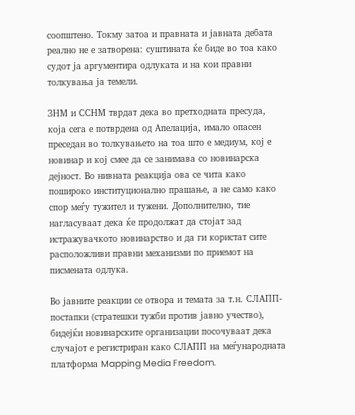соопштено. Токму затоа и правната и јавната дебата реално не е затворена: суштината ќе биде во тоа како судот ја аргументира одлуката и на кои правни толкувања ја темели.

ЗНМ и ССНМ тврдат дека во претходната пресуда, која сега е потврдена од Апелација, имало опасен преседан во толкувањето на тоа што е медиум, кој е новинар и кој смее да се занимава со новинарска дејност. Во нивната реакција ова се чита како пошироко институционално прашање, а не само како спор меѓу тужител и тужени. Дополнително, тие нагласуваат дека ќе продолжат да стојат зад истражувачкото новинарство и да ги користат сите расположливи правни механизми по приемот на писмената одлука.

Во јавните реакции се отвора и темата за т.н. СЛАПП-постапки (стратешки тужби против јавно учество), бидејќи новинарските организации посочуваат дека случајот е регистриран како СЛАПП на меѓународната платформа Mapping Media Freedom.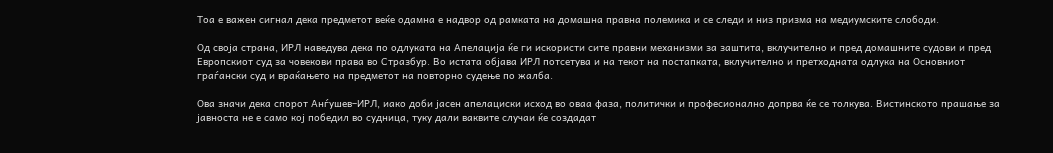Тоа е важен сигнал дека предметот веќе одамна е надвор од рамката на домашна правна полемика и се следи и низ призма на медиумските слободи.

Од своја страна, ИРЛ наведува дека по одлуката на Апелација ќе ги искористи сите правни механизми за заштита, вклучително и пред домашните судови и пред Европскиот суд за човекови права во Стразбур. Во истата објава ИРЛ потсетува и на текот на постапката, вклучително и претходната одлука на Основниот граѓански суд и враќањето на предметот на повторно судење по жалба.

Ова значи дека спорот Анѓушев–ИРЛ, иако доби јасен апелациски исход во оваа фаза, политички и професионално допрва ќе се толкува. Вистинското прашање за јавноста не е само кој победил во судница, туку дали ваквите случаи ќе создадат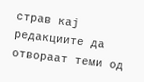страв кај редакциите да отвораат теми од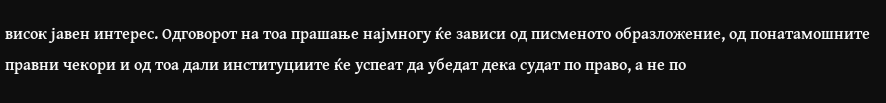висок јавен интерес. Одговорот на тоа прашање најмногу ќе зависи од писменото образложение, од понатамошните правни чекори и од тоа дали институциите ќе успеат да убедат дека судат по право, а не по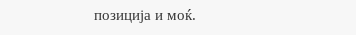позиција и моќ.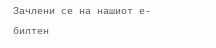Зачлени се на нашиот е-билтен